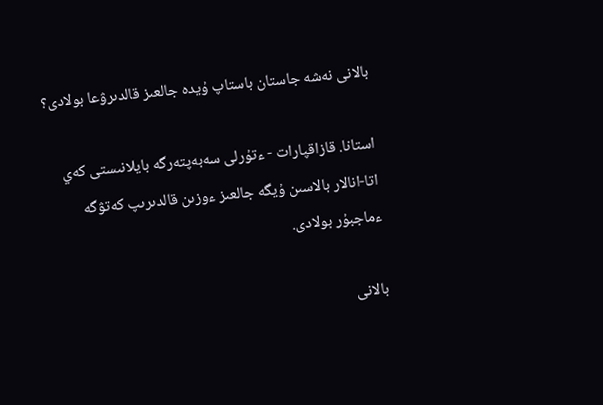بالانى نەشە جاستان باستاپ ۇيدە جالعىز قالدىرۋعا بولادى؟

استانا. قازاقپارات - ءتۇرلى سەبەپتەرگە بايلانىستى كەي اتا-انالار بالاسىن ۇيگە جالعىز ءوزىن قالدىرىپ كەتۋگە ءماجبۇر بولادى.

بالانى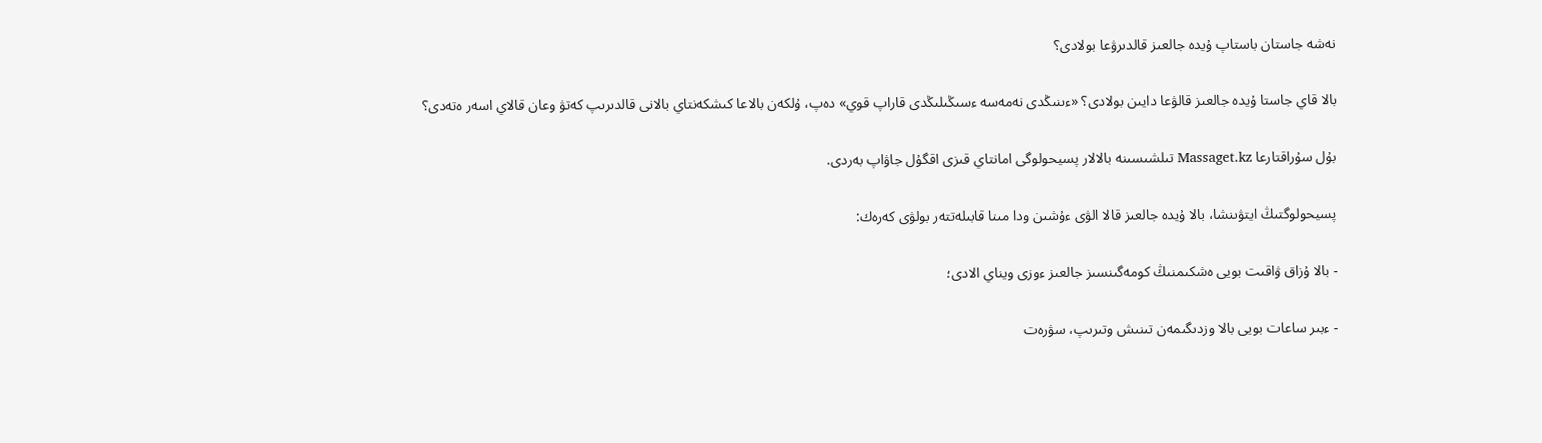نەشە جاستان باستاپ ۇيدە جالعىز قالدىرۋعا بولادى؟

بالا قاي جاستا ۇيدە جالعىز قالۋعا دايىن بولادى؟ «ءىنىڭدى نەمەسە ءسىڭىلىڭدى قاراپ قوي» دەپ، ۇلكەن بالاعا كىشكەنتاي بالانى قالدىرىپ كەتۋ وعان قالاي اسەر ەتەدى؟

بۇل سۇراقتارعا Massaget.kz تىلشىسىنە بالالار پسيحولوگى امانتاي قىزى اقگۇل جاۋاپ بەردى.

پسيحولوگتىڭ ايتۋىنشا، بالا ۇيدە جالعىز قالا الۋى ءۇشىن ودا مىنا قابىلەتتەر بولۋى كەرەك:

- بالا ۇزاق ۋاقىت بويى ەشكىمنىڭ كومەگىنسىز جالعىز ءوزى ويناي الادى؛

- ءبىر ساعات بويى بالا وزدىگىمەن تىنىش وتىرىپ، سۋرەت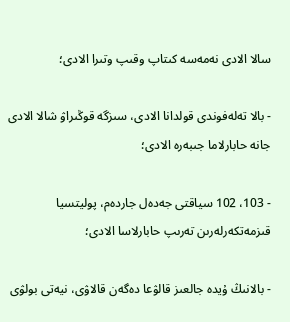سالا الادى نەمەسە كىتاپ وقىپ وتىرا الادى؛

- بالا تەلەفوندى قولدانا الادى، سىزگە قوڭىراۋ شالا الادى جانە حابارلاما جىبەرە الادى؛

- 103، 102 سياقتى جەدەل جاردەم، پوليتسيا قىزمەتكەرلەرىن تەرىپ حابارلاسا الادى؛

- بالانىڭ ۇيدە جالعىز قالۋعا دەگەن قالاۋى، نيەتى بولۋى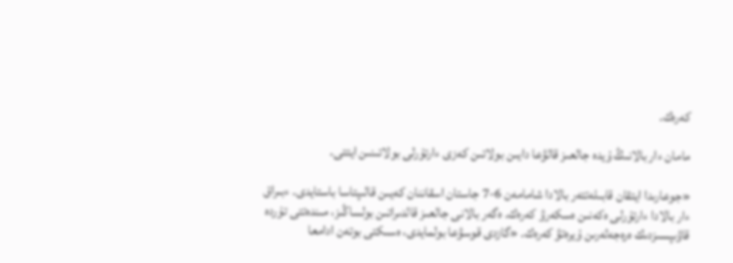كەرەك.

مامان ءار بالانىڭ ۇيدە جالعىز قالۋعا دايىن بولاتىن كەزى ءارتۇرلى بولاتىنىن ايتتى.

«جوعارىدا ايتقان قابىلەتتەر بالادا شامامەن 6-7 جاستان اسقاننان كەيىن قالىپتاسا باستايدى. ءبىراق ءار بالادا ءارتۇرلى ەكەنىن ەسكەرۋ كەرەك. ەگەر بالانى جالعىز قالدىراتىن بولساڭىز، مىندەتتى تۇردە قاۋىپسىزدىك ەرەجەلەرىن ۇيرەتۋ كەرەك. «گازدى قوسۋعا بولمايدى، ەسىكتى بوتەن ادامعا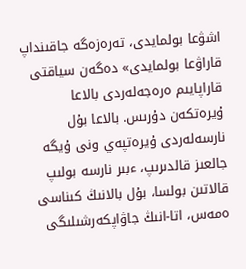اشۋعا بولمايدى، تەرەزەگە جاقىنداپ قاراۋعا بولمايدى» دەگەن سياقتى قاراپايىم ەرەجەلەردى بالاعا ۇيرەتكەن دۇرىس. بالاعا بۇل نارسەلەردى ۇيرەتپەي ونى ۇيگە جالعىز قالدىرىپ، ءبىر نارسە بولىپ قالاتىن بولسا، بۇل بالانىڭ كىناسى ەمەس، اتا-انىڭ جاۋاپكەرشىلىگى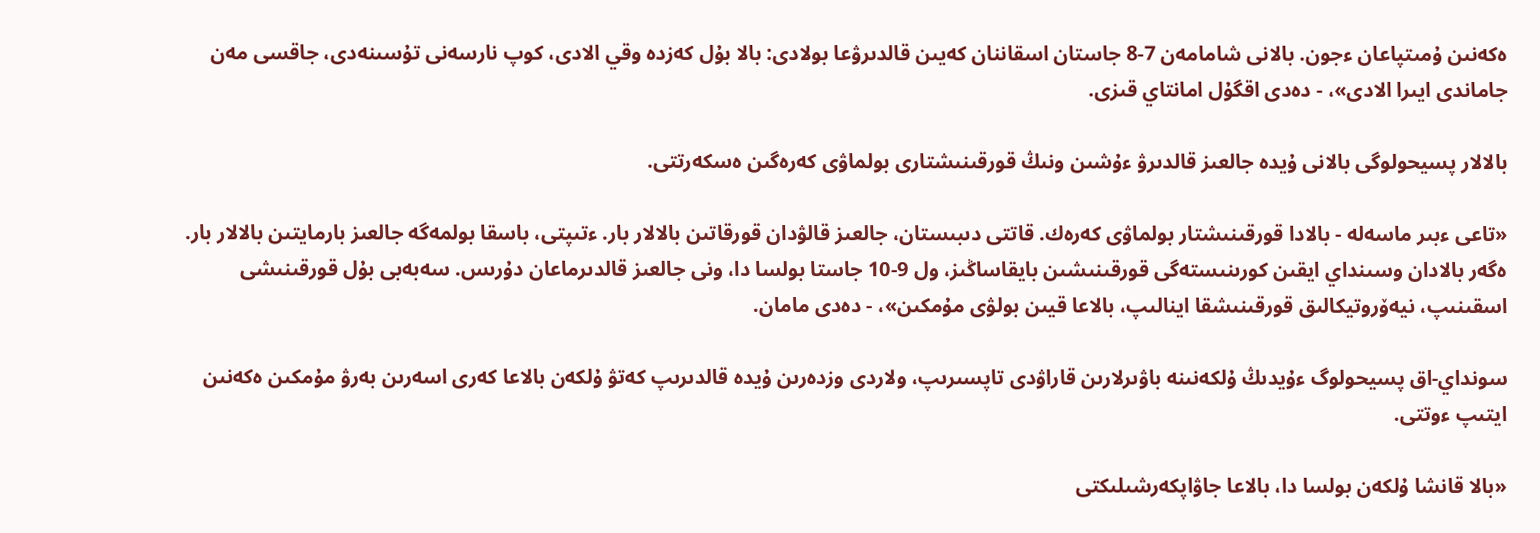ەكەنىن ۇمىتپاعان ءجون. بالانى شامامەن 7-8 جاستان اسقاننان كەيىن قالدىرۋعا بولادى: بالا بۇل كەزدە وقي الادى، كوپ نارسەنى تۇسىنەدى، جاقسى مەن جاماندى ايىرا الادى»، - دەدى اقگۇل امانتاي قىزى.

بالالار پسيحولوگى بالانى ۇيدە جالعىز قالدىرۋ ءۇشىن ونىڭ قورقىنىشتارى بولماۋى كەرەگىن ەسكەرتتى.

«تاعى ءبىر ماسەلە - بالادا قورقىنىشتار بولماۋى كەرەك. قاتتى دىبىستان، جالعىز قالۋدان قورقاتىن بالالار بار. ءتىپتى، باسقا بولمەگە جالعىز بارمايتىن بالالار بار. ەگەر بالادان وسىنداي ايقىن كورىنىستەگى قورقىنىشىن بايقاساڭىز، ول 9-10 جاستا بولسا دا، ونى جالعىز قالدىرماعان دۇرىس. سەبەبى بۇل قورقىنىشى اسقىنىپ، نيەۆروتيكالىق قورقىنىشقا اينالىپ، بالاعا قيىن بولۋى مۇمكىن»، - دەدى مامان.

سونداي-اق پسيحولوگ ءۇيدىڭ ۇلكەنىنە باۋىرلارىن قاراۋدى تاپسىرىپ، ولاردى وزدەرىن ۇيدە قالدىرىپ كەتۋ ۇلكەن بالاعا كەرى اسەرىن بەرۋ مۇمكىن ەكەنىن ايتىپ ءوتتى.

«بالا قانشا ۇلكەن بولسا دا، بالاعا جاۋاپكەرشىلىكتى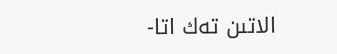الاتىن تەك اتا-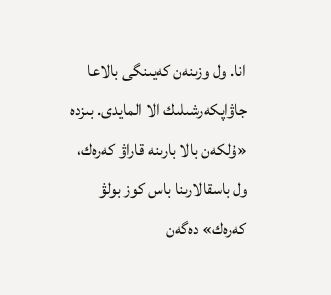انا. ول وزىنەن كەيىنگى بالاعا جاۋاپكەرشىلىك الا المايدى. بىزدە «ۇلكەن بالا بارىنە قاراۋ كەرەك، ول باسقالارىنا باس كوز بولۋ كەرەك» دەگەن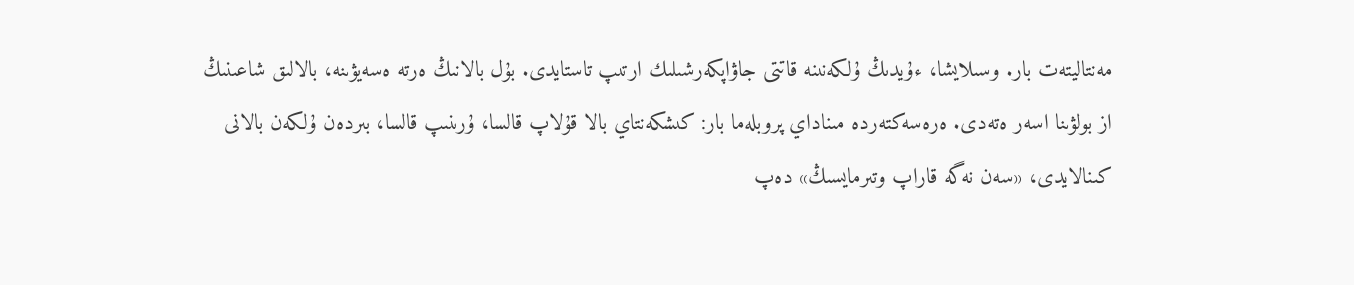مەنتاليتەت بار. وسىلايشا، ءۇيدىڭ ۇلكەنىنە قاتتى جاۋاپكەرشىلىك ارتىپ تاستايدى. بۇل بالانىڭ ەرتە ەسەيۋىنە، بالالىق شاعىنىڭ از بولۋىنا اسەر ەتەدى. ەرەسەكتەردە مىناداي پروبلەما بار: كىشكەنتاي بالا قۇلاپ قالسا، ۇرىنىپ قالسا، بىردەن ۇلكەن بالانى كىنالايدى، «سەن نەگە قاراپ وتىرمايسىڭ» دەپ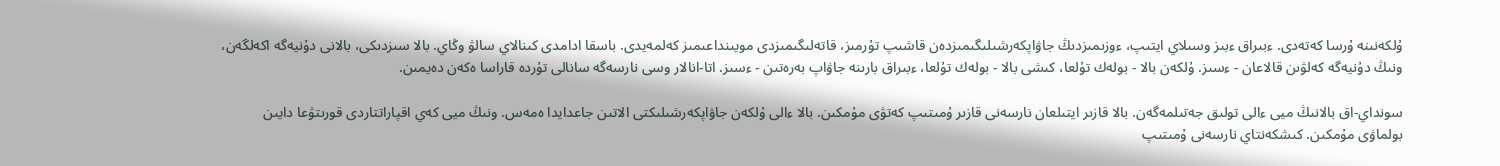ۇلكەنىنە ۇرسا كەتەدى. ءبىراق ءبىز وسىلاي ايتىپ، ءوزىمىزدىڭ جاۋاپكەرشىلىگىمىزدەن قاشىپ تۇرمىز، قاتەلىگىمىزدى مويىنداعىمىز كەلمەيدى. باسقا ادامدى كىنالاي سالۋ وڭاي. بالا سىزدىكى، بالانى دۇنيەگە اكەلگەن، ونىڭ دۇنيەگە كەلۋىن قالاعان - ءسىز. ۇلكەن بالا - بولەك تۇلعا، كىشى بالا - بولەك تۇلعا، ءبىراق بارىنە جاۋاپ بەرەتىن - ءسىز. اتا-انالار وسى نارسەگە سانالى تۇردە قاراسا ەكەن دەيمىن.

سونداي-اق بالانىڭ ميى ءالى تولىق جەتىلمەگەن. بالا قازىر ايتىلعان نارسەنى قازىر ۇمىتىپ كەتۋى مۇمكىن. بالا ءالى ۇلكەن جاۋاپكەرشىلىكتى الاتىن جاعدايدا ەمەس. ونىڭ ميى كەي اقپاراتتاردى قورىتۋعا دايىن بولماۋى مۇمكىن. كىشكەنتاي نارسەنى ۇمىتىپ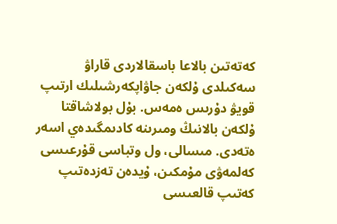كەتەتىن بالاعا باسقالاردى قاراۋ سەكىلدى ۇلكەن جاۋاپكەرشىلىك ارتىپ قويۋ دۇرىس ەمەس. بۇل بولاشاقتا ۇلكەن بالانىڭ ومىرىنە كادىمگىدەي اسەر ەتەدى. مىسالى، ول وتباسى قۇرعىسى كەلمەۋى مۇمكىن، ۇيدەن تەزدەتىپ كەتىپ قالعىسى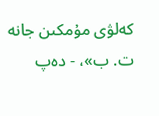كەلۋى مۇمكىن جانە ت. ب»، - دەپ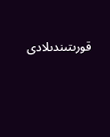قورىتىندىلادى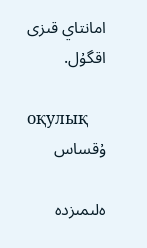امانتاي قىزى اقگۇل.

оқулық
ۇقساس

ەلىمىزدە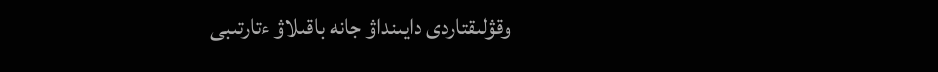وقۋلىقتاردى دايىنداۋ جانە باقىلاۋ ءتارتىبى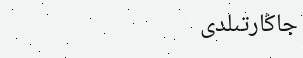جاڭارتىلدى